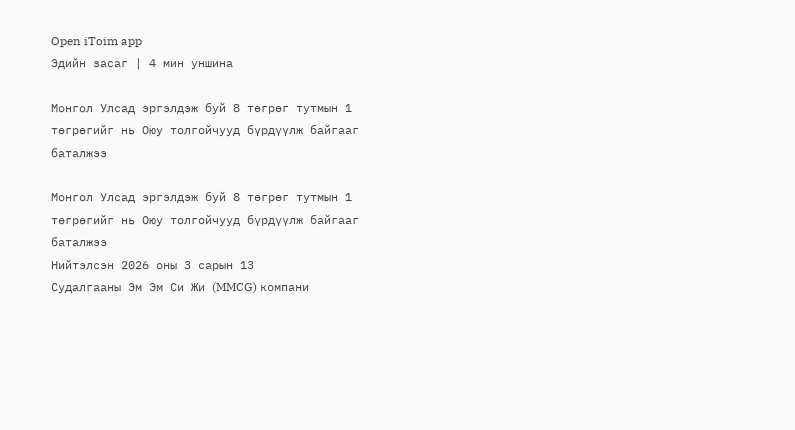Open iToim app
Эдийн засаг | 4 мин уншина

Монгол Улсад эргэлдэж буй 8 төгрөг тутмын 1 төгрөгийг нь Оюу толгойчууд бүрдүүлж байгааг баталжээ

Монгол Улсад эргэлдэж буй 8 төгрөг тутмын 1 төгрөгийг нь Оюу толгойчууд бүрдүүлж байгааг баталжээ
Нийтэлсэн 2026 оны 3 сарын 13
Судалгааны Эм Эм Си Жи (MMCG) компани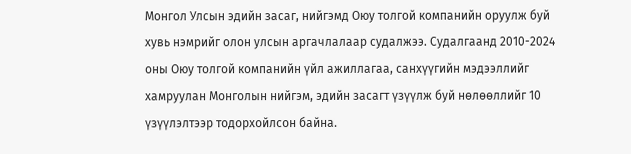Монгол Улсын эдийн засаг, нийгэмд Оюу толгой компанийн оруулж буй хувь нэмрийг олон улсын аргачлалаар судалжээ. Судалгаанд 2010-2024 оны Оюу толгой компанийн үйл ажиллагаа, санхүүгийн мэдээллийг хамруулан Монголын нийгэм, эдийн засагт үзүүлж буй нөлөөллийг 10 үзүүлэлтээр тодорхойлсон байна.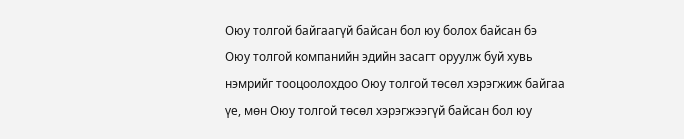Оюу толгой байгаагүй байсан бол юу болох байсан бэ
Оюу толгой компанийн эдийн засагт оруулж буй хувь нэмрийг тооцоолохдоо Оюу толгой төсөл хэрэгжиж байгаа үе, мөн Оюу толгой төсөл хэрэгжээгүй байсан бол юу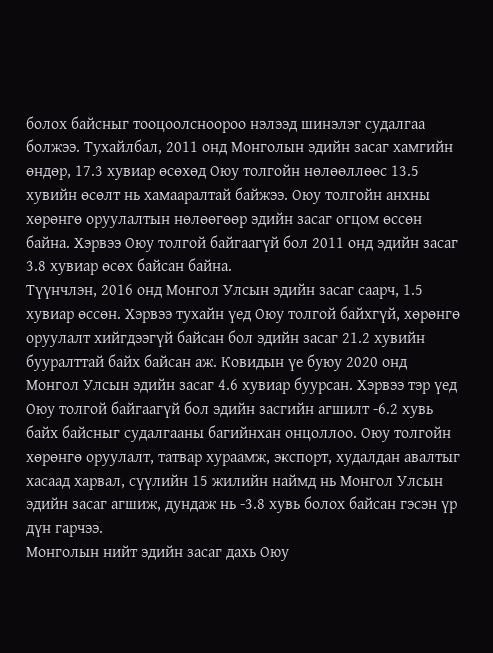болох байсныг тооцоолсноороо нэлээд шинэлэг судалгаа болжээ. Тухайлбал, 2011 онд Монголын эдийн засаг хамгийн өндөр, 17.3 хувиар өсөхөд Оюу толгойн нөлөөллөөс 13.5 хувийн өсөлт нь хамааралтай байжээ. Оюу толгойн анхны хөрөнгө оруулалтын нөлөөгөөр эдийн засаг огцом өссөн байна. Хэрвээ Оюу толгой байгаагүй бол 2011 онд эдийн засаг 3.8 хувиар өсөх байсан байна.
Түүнчлэн, 2016 онд Монгол Улсын эдийн засаг саарч, 1.5 хувиар өссөн. Хэрвээ тухайн үед Оюу толгой байхгүй, хөрөнгө оруулалт хийгдээгүй байсан бол эдийн засаг 21.2 хувийн бууралттай байх байсан аж. Ковидын үе буюу 2020 онд Монгол Улсын эдийн засаг 4.6 хувиар буурсан. Хэрвээ тэр үед Оюу толгой байгаагүй бол эдийн засгийн агшилт -6.2 хувь байх байсныг судалгааны багийнхан онцоллоо. Оюу толгойн хөрөнгө оруулалт, татвар хураамж, экспорт, худалдан авалтыг хасаад харвал, сүүлийн 15 жилийн наймд нь Монгол Улсын эдийн засаг агшиж, дундаж нь -3.8 хувь болох байсан гэсэн үр дүн гарчээ.
Монголын нийт эдийн засаг дахь Оюу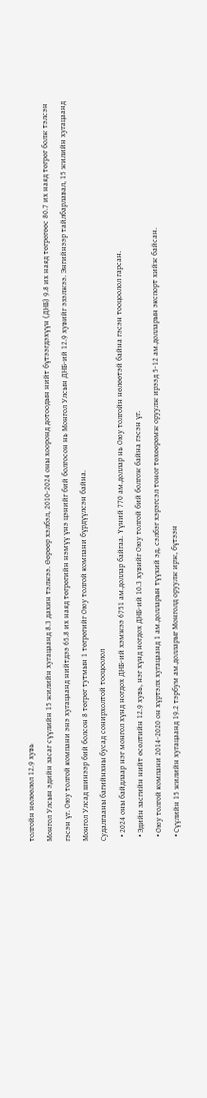толгойн нөлөөлөл 12.9 хувь
Монгол Улсын эдийн засаг сүүлийн 15 жилийн хугацаанд 8.3 дахин тэлжээ. Өөрөөр хэлбэл, 2010-2024 оны хооронд дотоодын нийт бүтээгдэхүүн (ДНБ) 9.8 их наяд төгрөгөөс 80.7 их наяд төгрөг болж тэлсэн гэсэн үг. Оюу толгой компани энэ хугацаанд нийтдээ 65.8 их наяд төгрөгийн нэмүү үнэ цэнийг бий болгосон нь Монгол Улсын ДНБ-ий 12.9 хувийг эзэлжээ. Энгийнээр тайлбарлавал, 15 жилийн хугацаанд Монгол Улсад шинээр бий болсон 8 төгрөг тутмын 1 төгрөгийг Оюу толгой компани бүрдүүлсэн байна.
Судалгааны багийнхны бусад сонирхолтой тооцоолол
  • 2024 оны байдлаар нэг монгол хүнд ногдох ДНБ-ий хэмжээ 6751 ам.доллар байгаа. Үүний 770 ам.доллар нь Оюу толгойн нөлөөтэй байна гэсэн тооцоолол гарсан.
  • Эдийн засгийн нийт өсөлтийн 12.9 хувь, нэг хүнд ногдох ДНБ-ий 10.3 хувийг Оюу толгой бий болгож байна гэсэн үг.
  • Оюу толгой компани 2014-2020 он хүртэлх хугацаанд 1 ам.долларын түүхий эд, сэлбэг хэрэгсэл тоног төхөөрөмж оруулж ирээд 5-12 ам.долларын экспорт хийж байсан.
  • Сүүлийн 15 жилийн хугацаанд 19.2 тэрбум ам.долларыг Монголд оруулж ирж, бүтээн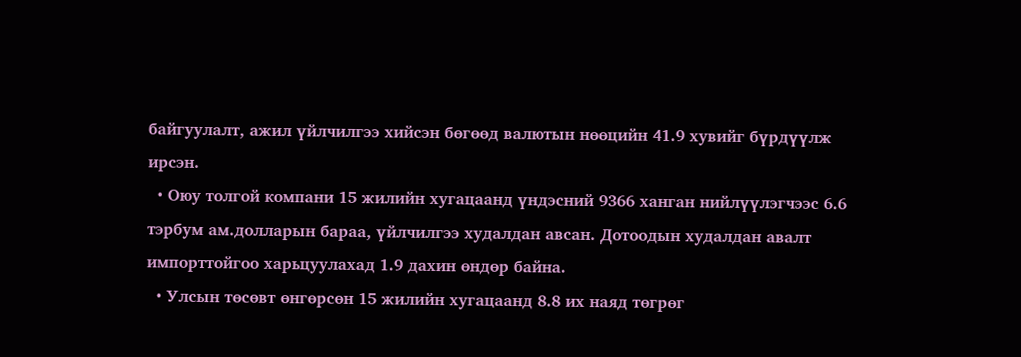байгуулалт, ажил үйлчилгээ хийсэн бөгөөд валютын нөөцийн 41.9 хувийг бүрдүүлж ирсэн.
  • Оюу толгой компани 15 жилийн хугацаанд үндэсний 9366 ханган нийлүүлэгчээс 6.6 тэрбум ам.долларын бараа, үйлчилгээ худалдан авсан. Дотоодын худалдан авалт импорттойгоо харьцуулахад 1.9 дахин өндөр байна.
  • Улсын төсөвт өнгөрсөн 15 жилийн хугацаанд 8.8 их наяд төгрөг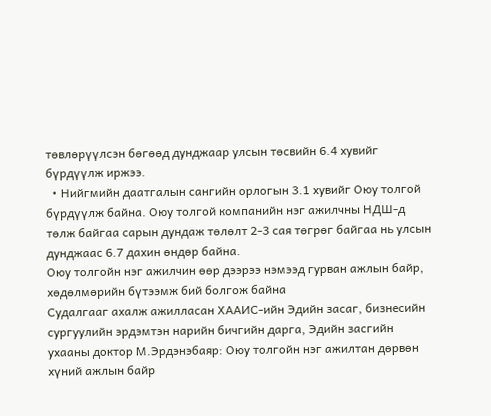төвлөрүүлсэн бөгөөд дунджаар улсын төсвийн 6.4 хувийг бүрдүүлж иржээ.
  • Нийгмийн даатгалын сангийн орлогын 3.1 хувийг Оюу толгой бүрдүүлж байна. Оюу толгой компанийн нэг ажилчны НДШ-д төлж байгаа сарын дундаж төлөлт 2-3 сая төгрөг байгаа нь улсын дунджаас 6.7 дахин өндөр байна.
Оюу толгойн нэг ажилчин өөр дээрээ нэмээд гурван ажлын байр, хөдөлмөрийн бүтээмж бий болгож байна
Судалгааг ахалж ажилласан ХААИС-ийн Эдийн засаг, бизнесийн сургуулийн эрдэмтэн нарийн бичгийн дарга, Эдийн засгийн ухааны доктор М.Эрдэнэбаяр: Оюу толгойн нэг ажилтан дөрвөн хүний ажлын байр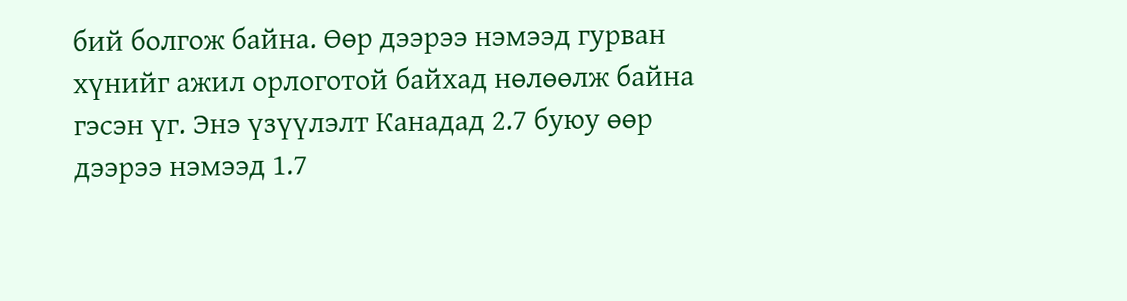бий болгож байна. Өөр дээрээ нэмээд гурван хүнийг ажил орлоготой байхад нөлөөлж байна гэсэн үг. Энэ үзүүлэлт Канадад 2.7 буюу өөр дээрээ нэмээд 1.7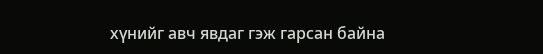хүнийг авч явдаг гэж гарсан байна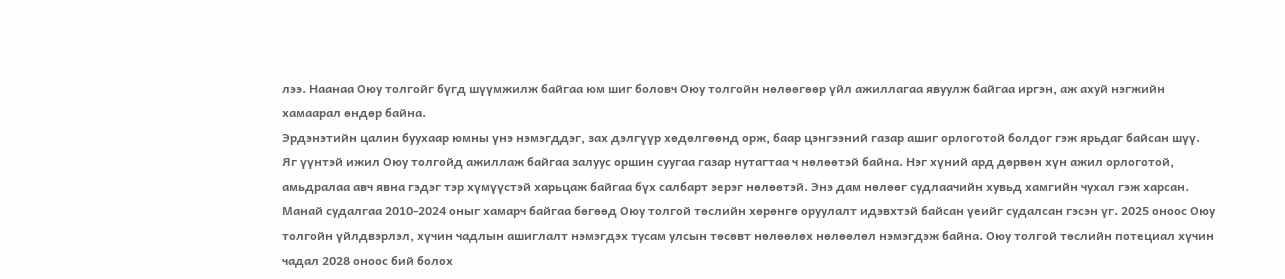лээ. Наанаа Оюу толгойг бүгд шүүмжилж байгаа юм шиг боловч Оюу толгойн нөлөөгөөр үйл ажиллагаа явуулж байгаа иргэн, аж ахуй нэгжийн хамаарал өндөр байна.
Эрдэнэтийн цалин буухаар юмны үнэ нэмэгддэг, зах дэлгүүр хөдөлгөөнд орж, баар цэнгээний газар ашиг орлоготой болдог гэж ярьдаг байсан шүү. Яг үүнтэй ижил Оюу толгойд ажиллаж байгаа залуус оршин суугаа газар нутагтаа ч нөлөөтэй байна. Нэг хүний ард дөрвөн хүн ажил орлоготой, амьдралаа авч явна гэдэг тэр хүмүүстэй харьцаж байгаа бүх салбарт эерэг нөлөөтэй. Энэ дам нөлөөг судлаачийн хувьд хамгийн чухал гэж харсан.
Манай судалгаа 2010-2024 оныг хамарч байгаа бөгөөд Оюу толгой төслийн хөрөнгө оруулалт идэвхтэй байсан үеийг судалсан гэсэн үг. 2025 оноос Оюу толгойн үйлдвэрлэл, хүчин чадлын ашиглалт нэмэгдэх тусам улсын төсөвт нөлөөлөх нөлөөлөл нэмэгдэж байна. Оюу толгой төслийн потециал хүчин чадал 2028 оноос бий болох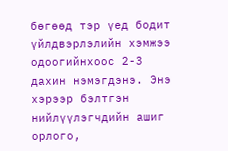бөгөөд тэр үед бодит үйлдвэрлэлийн хэмжээ одоогийнхоос 2-3 дахин нэмэгдэнэ. Энэ хэрээр бэлтгэн нийлүүлэгчдийн ашиг орлого,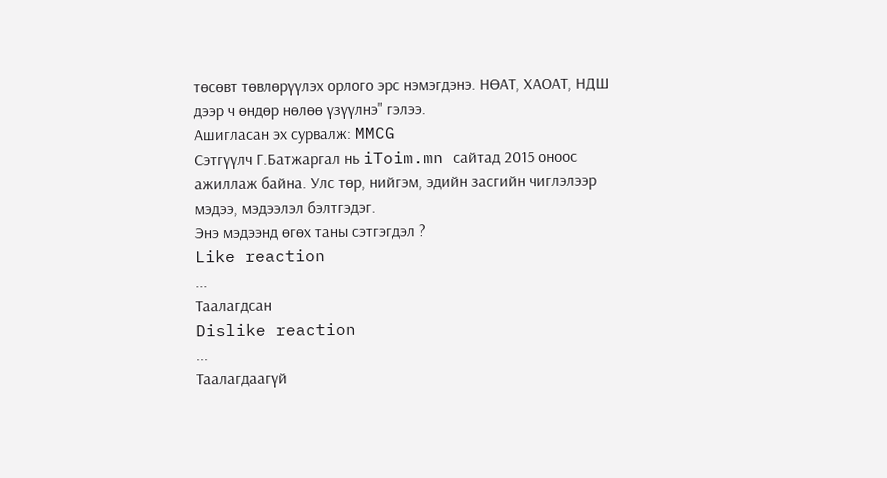төсөвт төвлөрүүлэх орлого эрс нэмэгдэнэ. НӨАТ, ХАОАТ, НДШ дээр ч өндөр нөлөө үзүүлнэ" гэлээ.
Ашигласан эх сурвалж: MMCG
Сэтгүүлч Г.Батжаргал нь iToim.mn сайтад 2015 оноос ажиллаж байна. Улс төр, нийгэм, эдийн засгийн чиглэлээр мэдээ, мэдээлэл бэлтгэдэг.
Энэ мэдээнд өгөх таны сэтгэгдэл ?
Like reaction
...
Таалагдсан
Dislike reaction
...
Таалагдаагүй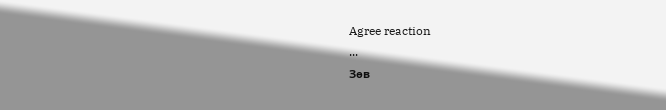Agree reaction
...
Зөв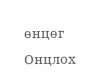өнцөг
Онцлох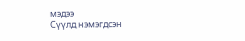мэдээ
Сүүлд нэмэгдсэн